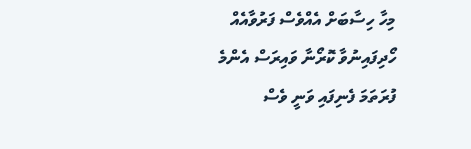މިހާ ހިސާބަށް އެއްވެސް ފަރުވާއެއް ހޯދިފައިނުވާ ކޮރޯނާ ވައިރަސް އެންމެ ފުރަތަމަ ފެނިފައި ވަނީ ވެސް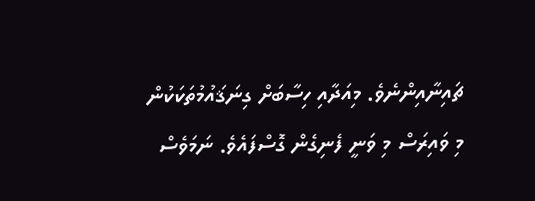ޗައިނާއިންނެވެ. މިއަދާއި ހިސާބަށް ގިނަޤައުމުތަކަކުން މި ވައިރަސް މި ވަނީ ފެނިގެން ގޮސްފައެވެ. ނަމަވެސް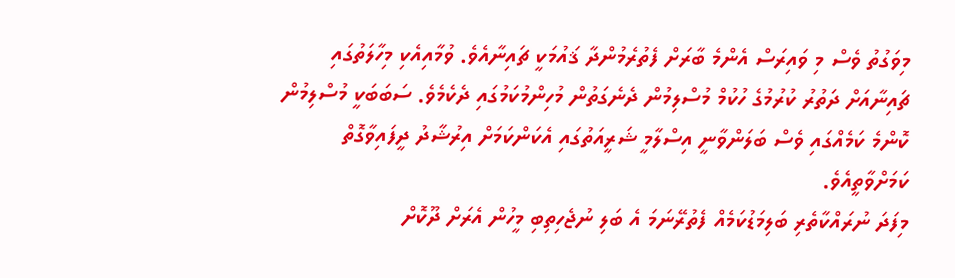މިވަގުތު ވެސް މި ވައިރަސް އެންމެ ބާރަށް ފެތުރެމުންދާ ޤައުމަކީ ޗައިނާއެވެ. ވުމާއިއެކި މިހާލަތުގައި ޗައިނާއަށް ދަތުރު ކުރުމުގެ ހުކުމް މުސްލިމުން ދެނެގަތުން މުހިންމުކަމުގައި ދެކެމެވެ. ސަބަބަކީ މުސްލިމުން ކޮންމެ ކަމެއްގައި ވެސް ބަލަންވާނީ އިސްލާމީ ޝަރީއަތުގައި އެކަންކަމަށް އިރުޝާދު ދީފައިވާގޮތް ކަމަށްވާތީއެވެ.
މިފަދަ ނުރައްކާތެރި ބަލިމަޑުކަމެއް ފެތުރޭނަމަ އެ ބަލި ނުޖެހިތިބި މީހުން އެރަށް ދޫކޮށް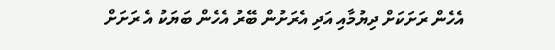އެހެން ރަށަކަށް ދިޔުމާއި އަދި އެރަށުން ބޭރު އެހެން ބަޔަކު އެ ރަށަށް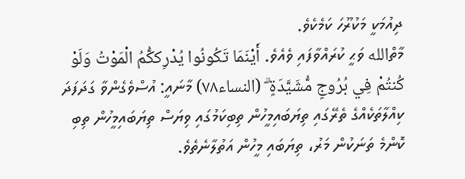ދިއުމަކީ މަކުރޫހަ ކަމެކެވެ.
މާތްالله ވަޙީ ކުރައްވާފައި ވެއެވެ. أَيْنَمَا تَكُونُوا يُدْرِككُّمُ الْمَوْتُ وَلَوْ كُنتُمْ فِي بُرُوجٍ مُّشَيَّدَةٍ ۗ (النساء٧٨) މާނައީ: އުސްވެގެންވާ ގަދަފަދަ ކިއްލާތަކެއްގެ ތެރޭގައި ތިޔަބައިމީހުން ތިބިކަމުގައި ވިޔަސް ތިޔަބައިމީހުން ތިބި ކޮންމެ ތަނަކުން މަރު، ތިޔަބައި މީހުން އަތުލާނެތެވެ.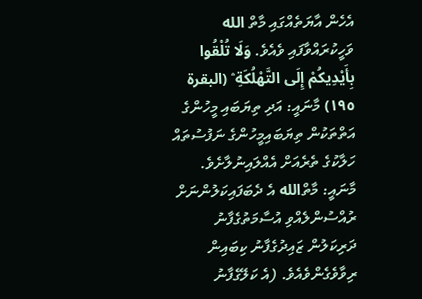އެހެން އާޔަތެއްގައި މާތް الله ވަހީކުރައްވާފައި ވެއެވެ. وَلَا تُلْقُوا بِأَيْدِيكُمْ إِلَى التَّهْلُكَةِ ۛ (البقرة ١٩٥) މާނައީ: އަދި ތިޔަބައި މީހުންގެ އަތްތަކުން ތިޔަބައިމީހުންގެ ނަފުސުތައް ހަލާކުގެ ތެރެއަށް އެއްލައިނުލާށެވެ.
މާނައީ: މާތްالله އެ ދެބަފައިކަލުންނަށް ރުއްސުންލެއްވި އުސާމަތުގެފާނު ދަރިކަލުން ޒައިދުގެފާނު ކިބައިން ރިވާވެގެންވެއެވެ. (އެ ކަލޭގެފާނު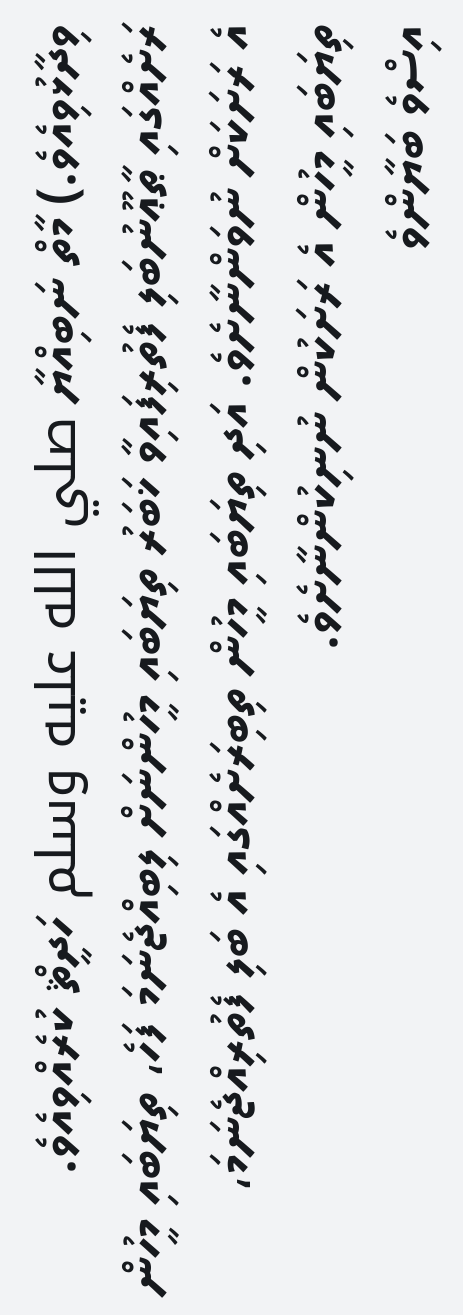ވިދާޅުވިއެވެ.) މާތް ނަބިއްޔާ صلي الله عليه وسلم ހަދީޘް ކުރެއްވިއެވެ. ރަށެއްގައި ޠާޢޫނުބަލި ފެތުރިފައިވާ ޚަބަރު ތިޔަބައި މީހުންނަށް ލިބިއްޖެނަމަ ފަހެ، ތިޔަބައި މީހުން އެ ރަށަކަށް ނުވަންނާށެވެ. އަދި ތިޔަބައި މީހުން ތިބިރަށެއްގައި އެ ބަލި ފެތުރިއްޖެނަމަ، ތިޔަބައި މީހުން އެ ރަށަކުން ނުނިކުންނާށެވެ.
އިސްވެ ބަޔާންވެ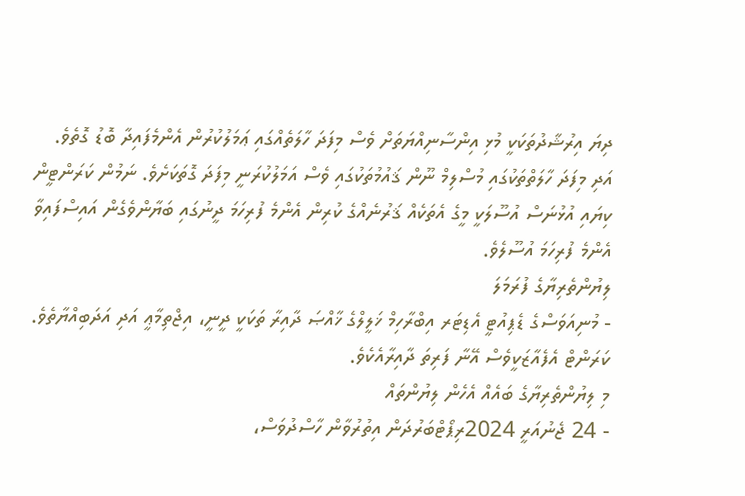ދިޔަ އިރުޝާދުތަކަކީ މުޅި އިންސާނިއްޔަތަށް ވެސް މިފަދަ ހާލަތެއްގައި ޢަމަލުކުރުން އެންމެފައިދާ ބޮޑު ގޮތެވެ. އަދި މިފަދަ ހާލަތްތަކުގައި މުސްލިމް ނޫން ޤައުމުތަކުގައި ވެސް އަމަލުކުރަނީ މިފަދަ ގޮތަކަށެވެ. ނަމުން ކަރަންޓީން ކިޔައި އުޅުނަސް އުސޫލަކީ މީގެ އެތަކެއް ޤަރުނެއްގެ ކުރިން އެންމެ ފުރިހަމަ ދީނުގައި ބަޔާންވެގެން އައިސްފައިވާ އެންމެ ފުރިހަމަ އުސޫލެވެ.
ލިޔުންތެރިޔާގެ ފުރަމަލަ
- މުނިއަވަސްގެ ޑެޕިއުޓީ އެޑިޓަރ އިބްރާހިމް ޚަލީލްގެ ޚާއްޞަ ދާއިރާ ތަކަކީ ދީނީ، އިޖްތިމާޢީ އަދި އަދަބިއްޔާތެވެ. ކަރަންޓް އެފެއާޒަކީވެސް އޭނާ ފަރިތަ ދާއިރާއެކެވެ.
މި ލިޔުންތެރިޔާގެ ބައެއް އެހެން ލިޔުންތައް
- 24 ޖެނުއަރީ 2024ރިޕޯޓްބަރުދަން އިތުރުވާން ހާސްދުވަސް،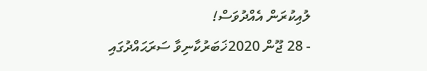ލުއިކުރަން އެއްދުވަސް!
- 28 ޖޫން 2020ޚަބަރުކާނިވާ ސަރަޙައްދުގައި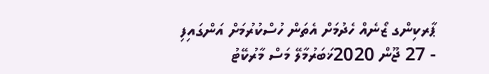ޕާރކިންގ ޒޯނެއް ހެދުމަށް އެތަން ހުސްކުރުމަށް އަންގައިފި
- 27 ޖޫން 2020ޚަބަރުމާލޭ މަސް މާރުކޭޓު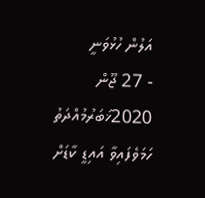އަލުން ހުޅުވަނީ
- 27 ޖޫން 2020ޚަބަރުމުއްދަތު ހަމަވެފައިވާ އައިޑީ ކާޑަށް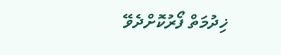ޚިދުމަތް ފޯރުކޮށްދެވޭ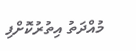މުއްދަތު އިތުރުކޮށްފި